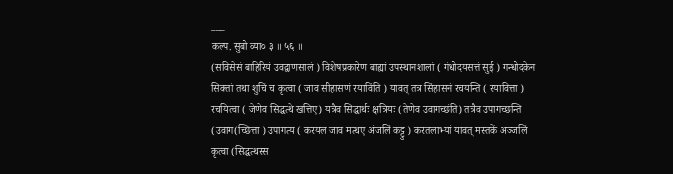___
कल्प. सुबो व्या० ३ ॥ ५६ ॥
(सविसेसं बाहिरियं उवद्वाणसालं ) विशेषप्रकारेण बाह्यां उपस्थानशालां ( गंधोदयसत्तं सुई ) गन्धोदकेन सिक्तां तथा शुचिं च कृत्वा ( जाव सीहासणं रयाविंति ) यावत् तत्र सिंहासनं रचयन्ति ( रयावित्ता ) रचयित्वा ( जेणेव सिद्धत्थे खत्तिए) यत्रैव सिद्धार्थः क्षत्रियः (तेणेव उवागच्छंति) तत्रैव उपागच्छन्ति (उवाग(च्छित्ता ) उपागत्य ( करयल जाव मत्थए अंजलिं कट्टु ) करतलाभ्यां यावत् मस्तकें अञ्जलिं कृत्वा (सिद्धत्थस्स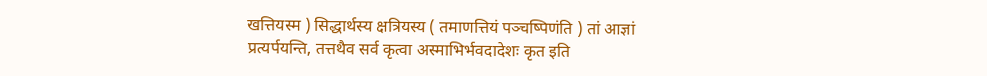खत्तियस्म ) सिद्धार्थस्य क्षत्रियस्य ( तमाणत्तियं पञ्चष्पिणंति ) तां आज्ञां प्रत्यर्पयन्ति, तत्तथैव सर्व कृत्वा अस्माभिर्भवदादेशः कृत इति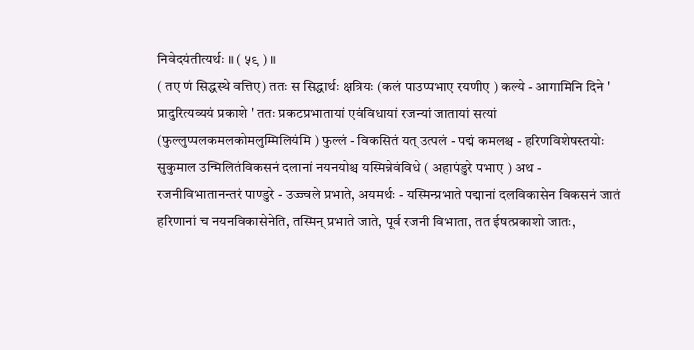निवेदयंतीत्यर्थः ॥ ( ५९ ) ॥
( तए णं सिद्धस्थे वत्तिए) ततः स सिद्धार्थः क्षत्रियः (कलं पाउप्पभाए रयणीए ) कल्ये - आगामिनि दिने ' प्रादुरित्यव्ययं प्रकाशे ' ततः प्रकटप्रभातायां एवंविधायां रजन्यां जातायां सत्यां (फुल्लुप्पलकमलकोमलुम्मिलियंमि ) फुल्लं - विकसितं यत् उत्पलं - पद्मं कमलश्च - हरिणविशेषस्तयोः सुकुमाल उन्मिलितंविकसनं दलानां नयनयोश्च यस्मिन्नेवंविधे ( अहापंडुरे पभाए ) अथ - रजनीविभातानन्तरं पाण्डुरे - उज्ज्वले प्रभाते, अयमर्थः - यस्मिन्प्रभाते पद्मानां दलविकासेन विकसनं जातं हरिणानां च नयनविकासेनेति, तस्मिन् प्रभाते जाते, पूर्व रजनी विभाता, तत ईषत्प्रकाशो जातः,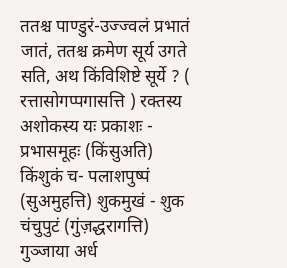ततश्च पाण्डुरं-उज्ज्वलं प्रभातं जातं, ततश्च क्रमेण सूर्य उगते सति, अथ किंविशिष्टे सूर्ये ? ( रत्तासोगप्पगासत्ति ) रक्तस्य अशोकस्य यः प्रकाशः - प्रभासमूहः (किंसुअति) किंशुकं च- पलाशपुष्पं (सुअमुहत्ति) शुकमुखं - शुक चंचुपुटं (गुंज़द्धरागत्ति) गुञ्जाया अर्ध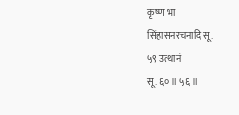कृष्ण भा
सिंहासनरचनादि सू.
५९ उत्थानं
सू. ६० ॥ ५६ ॥